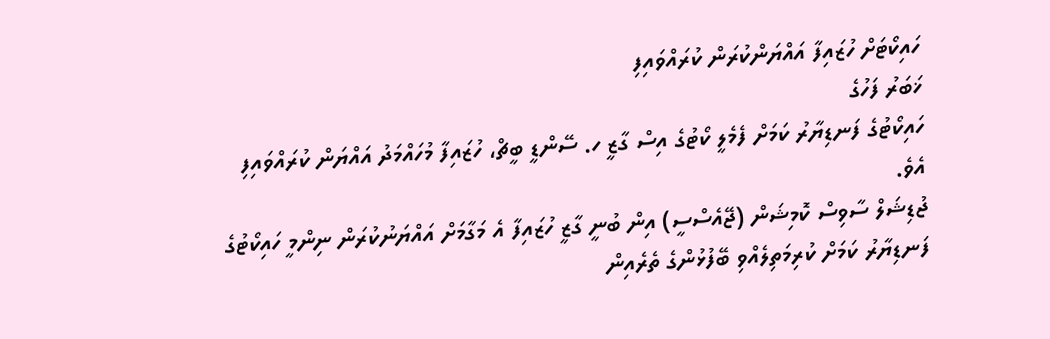ހައިކޯޓަށް ހުޒައިފާ އައްޔަންކުރަން ކުރައްވައިފި
ޚަބަރު ފަހުގެ
ހައިކޯޓުގެ ފަނޑިޔާރު ކަމަށް ފެމެލީ ކޯޓުގެ އިސް ގާޒީ ހ. ސޭންޑީ ބީޗް، ހުޒައިފާ މުހައްމަދު އައްޔަން ކުރައްވައިފި އެވެ.
ޖުޑިޝަލް ސާވިސް ކޮމިޝަން (ޖޭއެސްސީ) އިން ބުނީ ގާޒީ ހުޒައިފާ އެ މަގާމަށް އައްޔަނުކުރަން ނިންމީ ހައިކޯޓުގެ ފަނޑިޔާރު ކަމަށް ކުރިމަތިލެއްވި ބޭފުޅުންގެ ތެރެއިން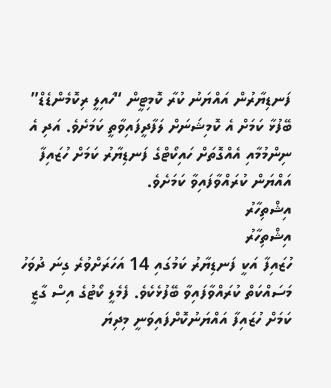ފަނޑިޔާރުން އައްޔަނު ކުރާ ކޮމިޓީން “ހައިލީ ރިކޮމެންޑެޑް” ބޭފުޅާ ކަމަށް އެ ކޮމިޝަނަށް ލަފާދީފައިވާތީ ކަމަށެވެ. އަދި އެ ނިންމުމާއި އެއްގޮތަށް ހައިކޯޓްގެ ފަނޑިޔާރު ކަމަށް ހުޒައިފާ އައްޔަން ކުރައްވާފައިވާ ކަމަށެވެ.
އިޝްތިހާރު
އިޝްތިހާރު
ހުޒައިފާ އަކީ ފަނޑިޔާރު ކަމުގައި 14 އަހަރަށްވުރެ ގިނަ ދުވަހު މަސައްކަތް ކުރައްވާފައިވާ ބޭފުޅެކެވެ. ފެމެލީ ކޯޓުގެ އިސް ގާޒީ ކަމަށް ހުޒައިފާ އައްޔަނުކޮށްފައިވަނީ މިދިޔަ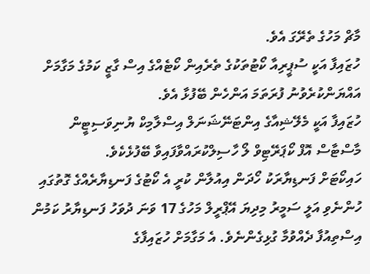މާޗް މަހުގެ ތެރޭގަ އެވެ.
ހުޒައިފާ އަކީ ސުޕީރިއާ ކޯޓުތަކުގެ ތެރެއިން ކޯޓެއްގެ އިސް ގާޒީ ކަމުގެ މަގާމަށް އައްޔަންކުރެވުނު ފުރަތަމަ އަންހެން ބޭފުޅާ އެވެ.
ހުޒައިފާ އަކީ މެލޭޝިއާގެ އިންޓަނޭޝަނަލް އިސްލާމިކް ޔުނިވަސިޓީން މާސްޓާސް އޮފް ކޯޕަރޭޓިވް ލޯ ހާސިލްކުރައްވާފައިވާ ބޭފުޅެކެވެ.
ހައިކޯޓަށް ފަނޑިޔާރަކު ހޯދަން އިއުލާން ކުރީ އެ ކޯޓުގެ ފަނޑިޔާރެއްގެ ގޮތުގައި ހުންނެވި އަލީ ސަމީރު މިދިޔަ އޭޕްރީލް މަހުގެ 17 ވަނަ ދުވަހު ފަނޑިޔާރު ކަމުން އިސްތިއުފާ ދެއްވުމާ ގުޅިގެންނެވެ. އެ މަގާމަށް ހުޒައިފާގެ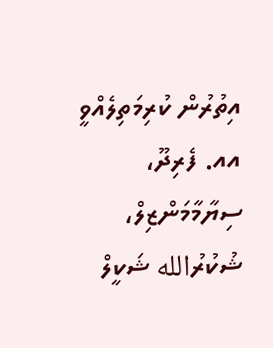އިތުރުން ކުރިމަތިލެއްވީ އއ. ފެރިދޫ، ސިޔާމާމަންޒިލް، ޝުކުރުالله ޝަކީލް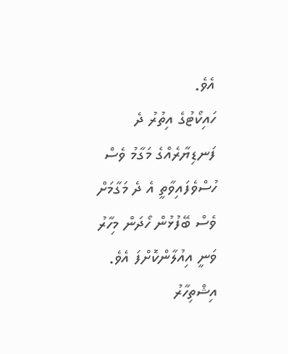އެވެ.
ހައިކޯޓުގެ އިތުރު ދެ ފަނޑިޔާރެއްގެ މަގާމު ވެސް ހުސްވެފައިވާތީ އެ ދެ މަގާމަށް ވެސް ބޭފުޅުން ހޯދަން މިހާރު ވަނީ އިއުލާންކޮށްފަ އެވެ.
އިޝްތިހާރު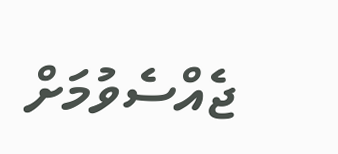ޖެއްސެވުމަށް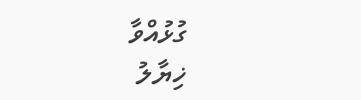ގުޅުއްވާ
ޚިޔާލު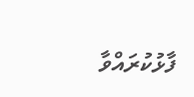ފާޅުކުރައްވާ